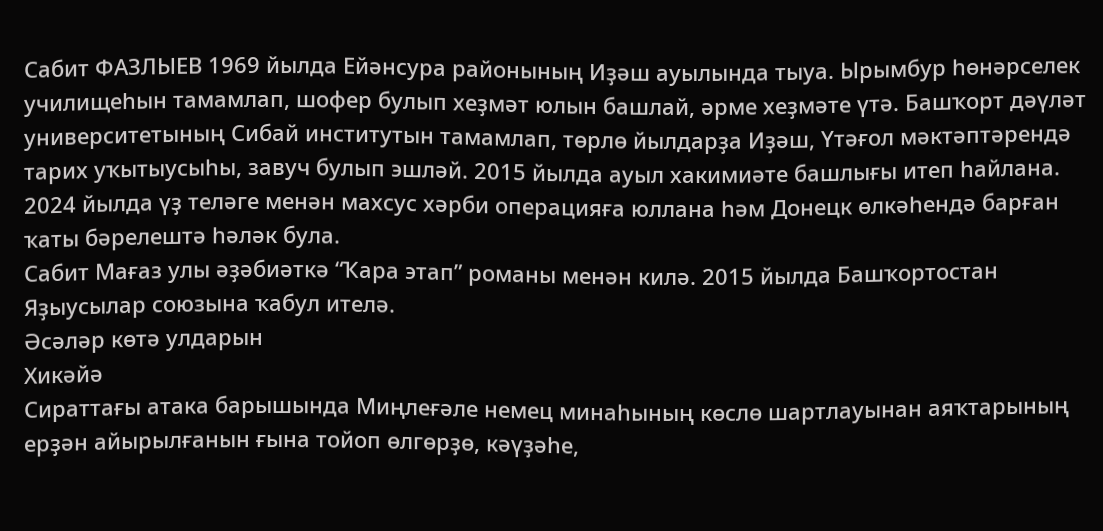Сабит ФАЗЛЫЕВ 1969 йылда Ейәнсура районының Иҙәш ауылында тыуа. Ырымбур һөнәрселек училищеһын тамамлап, шофер булып хеҙмәт юлын башлай, әрме хеҙмәте үтә. Башҡорт дәүләт университетының Сибай институтын тамамлап, төрлө йылдарҙа Иҙәш, Үтәғол мәктәптәрендә тарих уҡытыусыһы, завуч булып эшләй. 2015 йылда ауыл хакимиәте башлығы итеп һайлана. 2024 йылда үҙ теләге менән махсус хәрби операцияға юллана һәм Донецк өлкәһендә барған ҡаты бәрелештә һәләк була.
Сабит Мағаз улы әҙәбиәткә “Ҡара этап” романы менән килә. 2015 йылда Башҡортостан Яҙыусылар союзына ҡабул ителә.
Әсәләр көтә улдарын
Хикәйә
Сираттағы атака барышында Миңлеғәле немец минаһының көслө шартлауынан аяҡтарының ерҙән айырылғанын ғына тойоп өлгөрҙө, кәүҙәһе,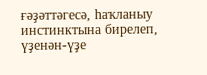ғәҙәттәгесә, һаҡланыу инстинктына бирелеп, үҙенән-үҙе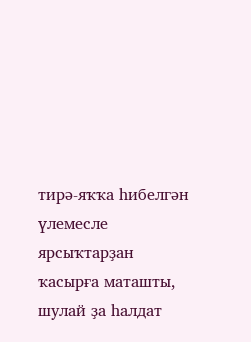тирә-яҡҡа һибелгән үлемесле ярсыҡтарҙан ҡасырға маташты, шулай ҙа һалдат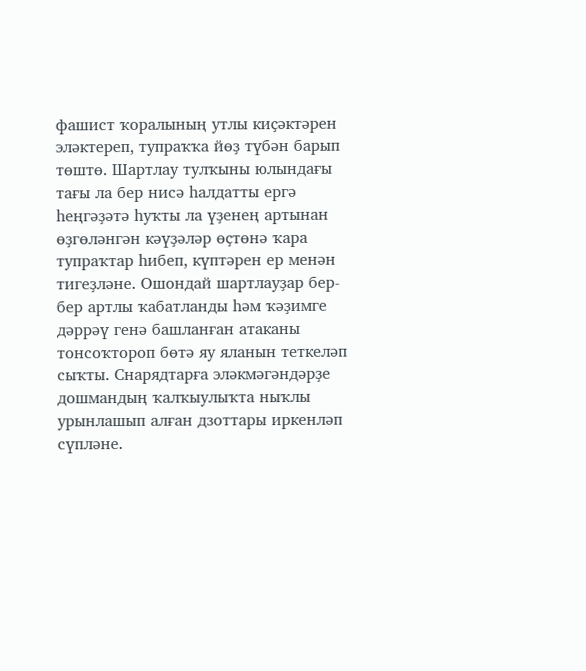фашист ҡоралының утлы киҫәктәрен эләктереп, тупраҡҡа йөҙ түбән барып төштө. Шартлау тулҡыны юлындағы тағы ла бер нисә һалдатты ергә һеңгәҙәтә һуҡты ла үҙенең артынан өҙгөләнгән кәүҙәләр өҫтөнә ҡара тупраҡтар һибеп, күптәрен ер менән тигеҙләне. Ошондай шартлауҙар бер-бер артлы ҡабатланды һәм ҡәҙимге дәррәү генә башланған атаканы тонсоҡтороп бөтә яу яланын теткеләп сыҡты. Снарядтарға эләкмәгәндәрҙе дошмандың ҡалҡыулыҡта ныҡлы урынлашып алған дзоттары иркенләп сүпләне.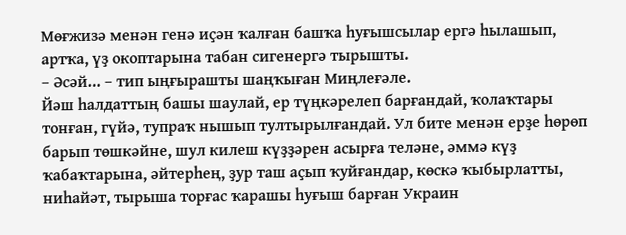Мөғжизә менән генә иҫән ҡалған башҡа һуғышсылар ергә һылашып, артҡа, үҙ окоптарына табан сигенергә тырышты.
– Әсәй… – тип ыңғырашты шаңҡыған Миңлеғәле.
Йәш һалдаттың башы шаулай, ер түңкәрелеп барғандай, ҡолаҡтары тонған, гүйә, тупраҡ нышып тултырылғандай. Ул бите менән ерҙе һөрөп барып төшкәйне, шул килеш күҙҙәрен асырға теләне, әммә күҙ ҡабаҡтарына, әйтерһең, ҙур таш аҫып ҡуйғандар, көскә ҡыбырлатты, ниһайәт, тырыша торғас ҡарашы һуғыш барған Украин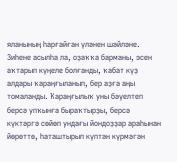яланының һарғайған үләнен шәйләне. Зиһене асылһа ла, оҙаҡҡа барманы, эсен аҡтарып күңеле болғанды, ҡабат күҙ алдары ҡараңғыланып, бер аҙға аңы томаланды. Ҡараңғылыҡ уны бәүелтеп берсә упҡынға быраҡтырҙы, берсә күктәргә сөйөп ундағы йондоҙҙар араһынан йөрөттө, һаташтырып күптән күрмәгән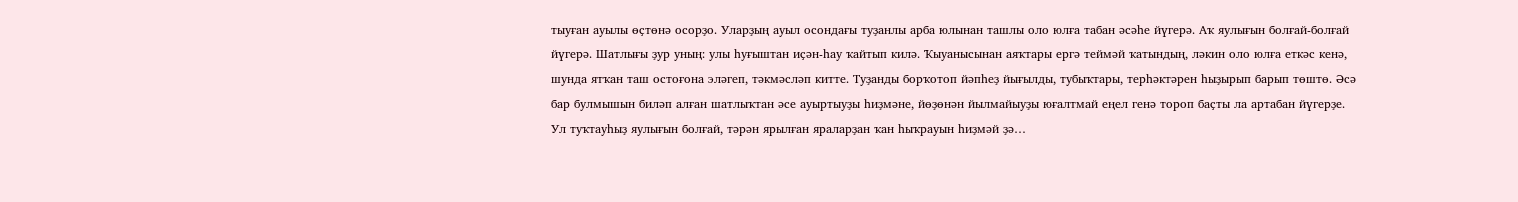тыуған ауылы өҫтөнә осорҙо. Уларҙың ауыл осондағы туҙанлы арба юлынан ташлы оло юлға табан әсәһе йүгерә. Аҡ яулығын болғай-болғай йүгерә. Шатлығы ҙур уның: улы һуғыштан иҫән-һау ҡайтып килә. Ҡыуанысынан аяҡтары ергә теймәй ҡатындың, ләкин оло юлға еткәс кенә, шунда ятҡан таш остоғона эләгеп, тәкмәсләп китте. Туҙанды борҡотоп йәпһеҙ йығылды, тубыҡтары, терһәктәрен һыҙырып барып төштө. Әсә бар булмышын биләп алған шатлыҡтан әсе ауыртыуҙы һиҙмәне, йөҙөнән йылмайыуҙы юғалтмай еңел генә тороп баҫты ла артабан йүгерҙе. Ул туҡтауһыҙ яулығын болғай, тәрән ярылған яраларҙан ҡан һыҡрауын һиҙмәй ҙә…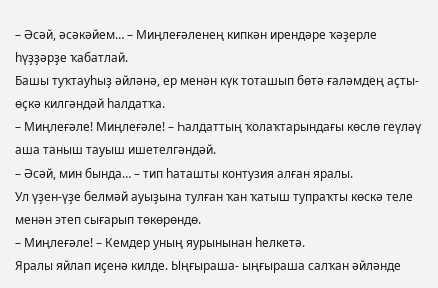– Әсәй, әсәкәйем… – Миңлеғәленең кипкән ирендәре ҡәҙерле һүҙҙәрҙе ҡабатлай.
Башы туҡтауһыҙ әйләнә, ер менән күк тоташып бөтә ғаләмдең аҫты-өҫкә килгәндәй һалдатҡа.
– Миңлеғәле! Миңлеғәле! – Һалдаттың ҡолаҡтарындағы көслө геүләү аша таныш тауыш ишетелгәндәй.
– Әсәй, мин бында… – тип һаташты контузия алған яралы.
Ул үҙен-үҙе белмәй ауыҙына тулған ҡан ҡатыш тупраҡты көскә теле менән этеп сығарып төкөрөндө.
– Миңлеғәле! – Кемдер уның яурынынан һелкетә.
Яралы яйлап иҫенә килде. Ыңғыраша- ыңғыраша салҡан әйләнде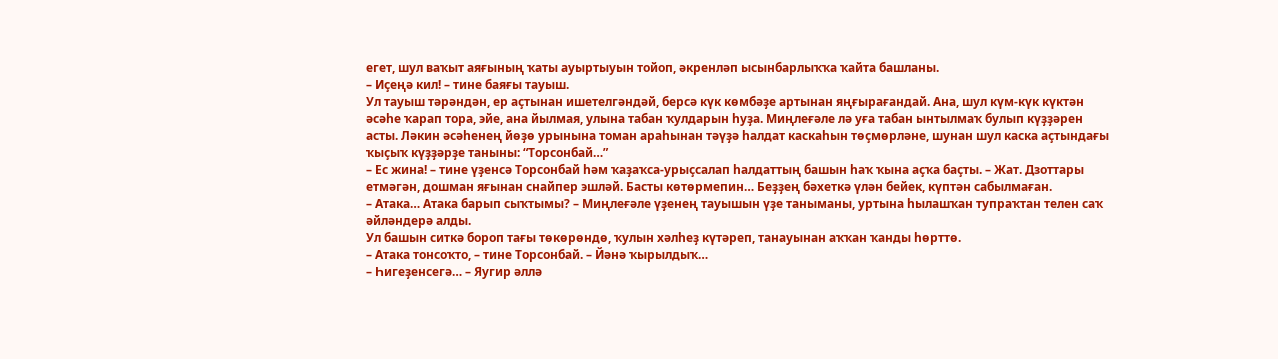егет, шул ваҡыт аяғының ҡаты ауыртыуын тойоп, әкренләп ысынбарлыҡҡа ҡайта башланы.
– Иҫеңә кил! – тине баяғы тауыш.
Ул тауыш тәрәндән, ер аҫтынан ишетелгәндәй, берсә күк көмбәҙе артынан яңғырағандай. Ана, шул күм-күк күктән әсәһе ҡарап тора, эйе, ана йылмая, улына табан ҡулдарын һуҙа. Миңлеғәле лә уға табан ынтылмаҡ булып күҙҙәрен асты. Ләкин әсәһенең йөҙө урынына томан араһынан тәүҙә һалдат каскаһын төҫмөрләне, шунан шул каска аҫтындағы ҡыҫыҡ күҙҙәрҙе таныны: “Торсонбай…”
– Ес жина! – тине үҙенсә Торсонбай һәм ҡаҙаҡса-урыҫсалап һалдаттың башын һаҡ ҡына аҫҡа баҫты. – Жат. Дзоттары етмәгән, дошман яғынан снайпер эшләй. Басты көтөрмепин… Беҙҙең бәхеткә үлән бейек, күптән сабылмаған.
– Атака… Атака барып сыҡтымы? – Миңлеғәле үҙенең тауышын үҙе таныманы, уртына һылашҡан тупраҡтан телен саҡ әйләндерә алды.
Ул башын ситкә бороп тағы төкөрөндө, ҡулын хәлһеҙ күтәреп, танауынан аҡҡан ҡанды һөрттө.
– Атака тонсоҡто, – тине Торсонбай. – Йәнә ҡырылдыҡ…
– Һигеҙенсегә… – Яугир әллә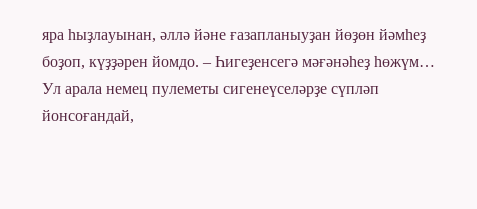яра һыҙлауынан, әллә йәне ғазапланыуҙан йөҙөн йәмһеҙ боҙоп, күҙҙәрен йомдо. – Һигеҙенсегә мәғәнәһеҙ һөжүм…
Ул арала немец пулеметы сигенеүселәрҙе сүпләп йонсоғандай,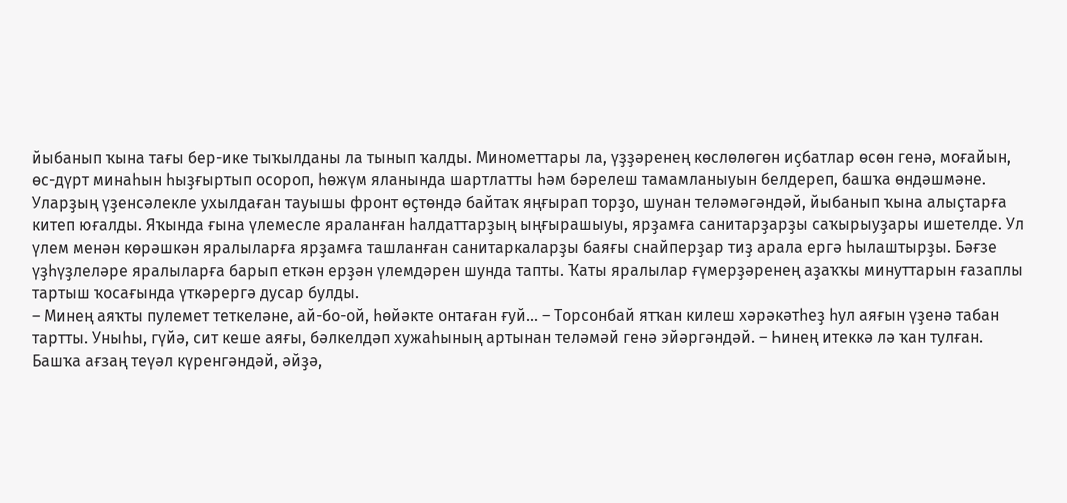йыбанып ҡына тағы бер-ике тыҡылданы ла тынып ҡалды. Минометтары ла, үҙҙәренең көслөлөгөн иҫбатлар өсөн генә, моғайын, өс-дүрт минаһын һыҙғыртып осороп, һөжүм яланында шартлатты һәм бәрелеш тамамланыуын белдереп, башҡа өндәшмәне. Уларҙың үҙенсәлекле ухылдаған тауышы фронт өҫтөндә байтаҡ яңғырап торҙо, шунан теләмәгәндәй, йыбанып ҡына алыҫтарға китеп юғалды. Яҡында ғына үлемесле яраланған һалдаттарҙың ыңғырашыуы, ярҙамға санитарҙарҙы саҡырыуҙары ишетелде. Ул үлем менән көрәшкән яралыларға ярҙамға ташланған санитаркаларҙы баяғы снайперҙар тиҙ арала ергә һылаштырҙы. Бәғзе үҙһүҙлеләре яралыларға барып еткән ерҙән үлемдәрен шунда тапты. Ҡаты яралылар ғүмерҙәренең аҙаҡҡы минуттарын ғазаплы тартыш ҡосағында үткәрергә дусар булды.
– Минең аяҡты пулемет теткеләне, ай-бо-ой, һөйәкте онтаған ғуй… – Торсонбай ятҡан килеш хәрәкәтһеҙ һул аяғын үҙенә табан тартты. Уныһы, гүйә, сит кеше аяғы, бәлкелдәп хужаһының артынан теләмәй генә эйәргәндәй. – Һинең итеккә лә ҡан тулған. Башҡа ағзаң теүәл күренгәндәй, әйҙә,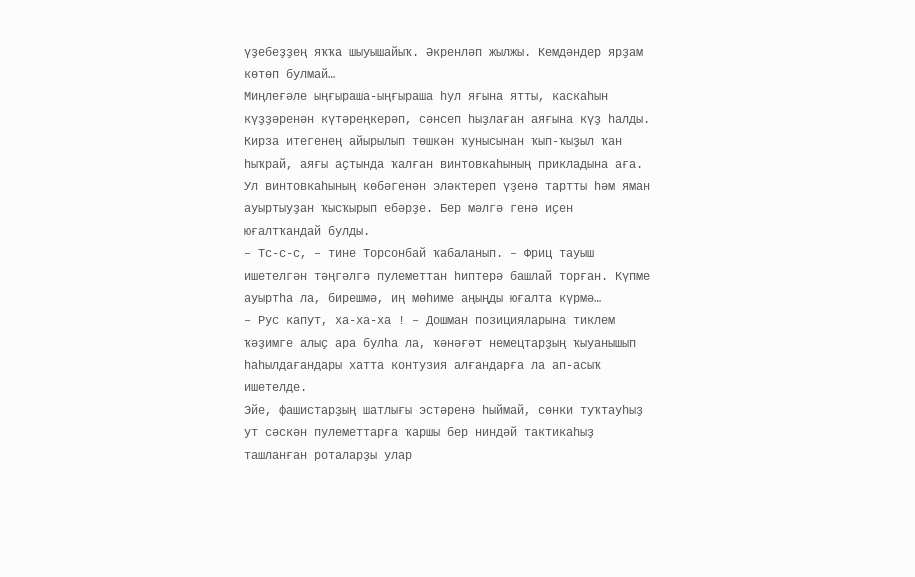үҙебеҙҙең яҡҡа шыуышайыҡ. Әкренләп жылжы. Кемдәндер ярҙам көтөп булмай…
Миңлеғәле ыңғыраша-ыңғыраша һул яғына ятты, каскаһын күҙҙәренән күтәреңкерәп, сәнсеп һыҙлаған аяғына күҙ һалды. Кирза итегенең айырылып төшкән ҡунысынан ҡып-ҡыҙыл ҡан һыҡрай, аяғы аҫтында ҡалған винтовкаһының прикладына аға. Ул винтовкаһының көбәгенән эләктереп үҙенә тартты һәм яман ауыртыуҙан ҡысҡырып ебәрҙе. Бер мәлгә генә иҫен юғалтҡандай булды.
– Тс-с-с, – тине Торсонбай ҡабаланып. – Фриц тауыш ишетелгән тәңгәлгә пулеметтан һиптерә башлай торған. Күпме ауыртһа ла, бирешмә, иң мөһиме аңыңды юғалта күрмә…
– Рус капут, ха-ха-ха ! – Дошман позицияларына тиклем ҡәҙимге алыҫ ара булһа ла, ҡәнәғәт немецтарҙың ҡыуанышып һаһылдағандары хатта контузия алғандарға ла ап-асыҡ ишетелде.
Эйе, фашистарҙың шатлығы эстәренә һыймай, сөнки туҡтауһыҙ ут сәскән пулеметтарға ҡаршы бер ниндәй тактикаһыҙ ташланған роталарҙы улар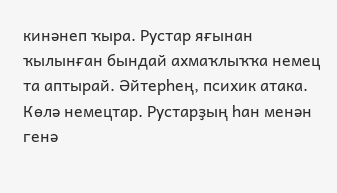кинәнеп ҡыра. Рустар яғынан ҡылынған бындай ахмаҡлыҡҡа немец та аптырай. Әйтерһең, психик атака. Көлә немецтар. Рустарҙың һан менән генә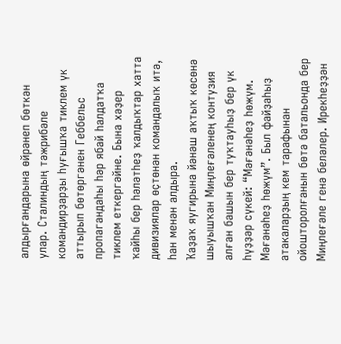алдырғандарына өйрәнеп бөткән улар. Сталиндың тәжрибәле командирҙарҙы һуғышҡа тиклем үк аттырып бөтөргәнен Геббельс пропагандаһы һәр ябай һалдатҡа тиклем еткергәйне. Бына хәҙер ҡайһы бер һәләтһеҙ ҡалдыҡтар хатта дивизиялар өҫтөнән командалыҡ итә, һан менән алдыра.
Ҡаҙаҡ яугирына йәнәш аҡтыҡ көсөнә шыуышҡан Миңлеғәленең контузия алған башын бер туҡтауһыҙ бер үк һүҙҙәр сүкей: “Мәғәнәһеҙ һөжүм. Мәғәнәһеҙ һөжүм”. Был файҙаһыҙ атакаларҙың кем тарафынан ойошторолғанын бөтә батальонда бер Миңлеғәле генә беләлер. Ирекһеҙҙән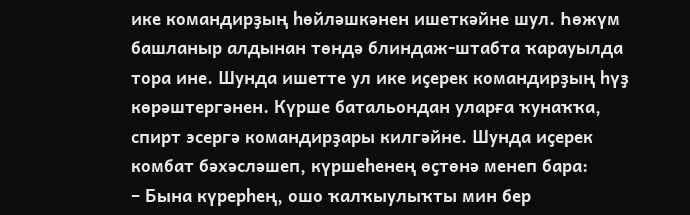ике командирҙың һөйләшкәнен ишеткәйне шул. Һөжүм башланыр алдынан төндә блиндаж-штабта ҡарауылда тора ине. Шунда ишетте ул ике иҫерек командирҙың һүҙ көрәштергәнен. Күрше батальондан уларға ҡунаҡҡа, спирт эсергә командирҙары килгәйне. Шунда иҫерек комбат бәхәсләшеп, күршеһенең өҫтөнә менеп бара:
– Бына күрерһең, ошо ҡалҡыулыҡты мин бер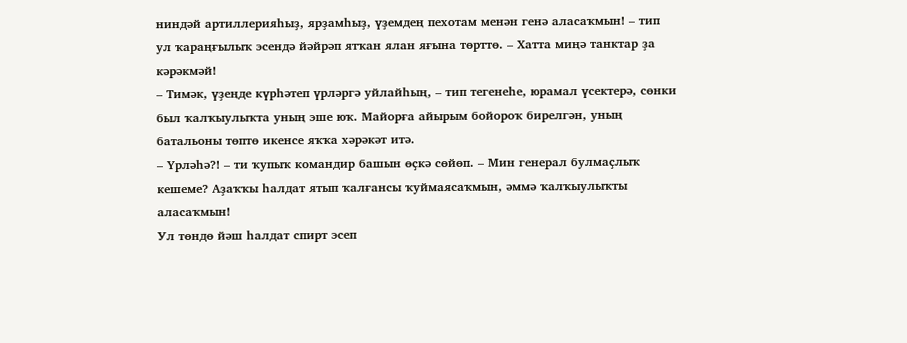ниндәй артиллерияһыҙ, ярҙамһыҙ, үҙемдең пехотам менән генә аласаҡмын! – тип ул ҡараңғылыҡ эсендә йәйрәп ятҡан ялан яғына төрттө. – Хатта миңә танктар ҙа кәрәкмәй!
– Тимәк, үҙеңде күрһәтеп үрләргә уйлайһың, – тип тегенеһе, юрамал үсектерә, сөнки был ҡалҡыулыҡта уның эше юҡ. Майорға айырым бойороҡ бирелгән, уның батальоны төптө икенсе яҡҡа хәрәкәт итә.
– Үрләһә?! – ти ҡупыҡ командир башын өҫкә сөйөп. – Мин генерал булмаҫлыҡ кешеме? Аҙаҡҡы һалдат ятып ҡалғансы ҡуймаясаҡмын, әммә ҡалҡыулыҡты аласаҡмын!
Ул төндө йәш һалдат спирт эсеп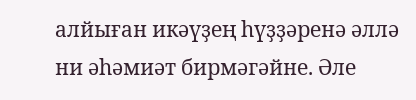алйыған икәүҙең һүҙҙәренә әллә ни әһәмиәт бирмәгәйне. Әле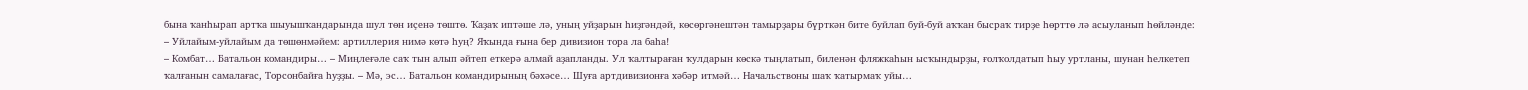бына ҡанһырап артҡа шыуышҡандарында шул төн иҫенә төштө. Ҡаҙаҡ иптәше лә, уның уйҙарын һиҙгәндәй, көсөргәнештән тамырҙары бүрткән бите буйлап буй-буй аҡҡан бысраҡ тирҙе һөрттө лә асыуланып һөйләнде:
– Уйлайым-уйлайым да төшөнмәйем: артиллерия нимә көтә һуң? Яҡында ғына бер дивизион тора ла баһа!
– Комбат… Батальон командиры… – Миңлеғәле саҡ тын алып әйтеп еткерә алмай аҙапланды. Ул ҡалтыраған ҡулдарын көскә тыңлатып, биленән фляжкаһын ысҡындырҙы, ғолҡолдатып һыу уртланы, шунан һелкетеп ҡалғанын самалағас, Торсонбайға һуҙҙы. – Мә, эс… Батальон командирының бәхәсе… Шуға артдивизионға хәбәр итмәй… Начальствоны шаҡ ҡатырмаҡ уйы…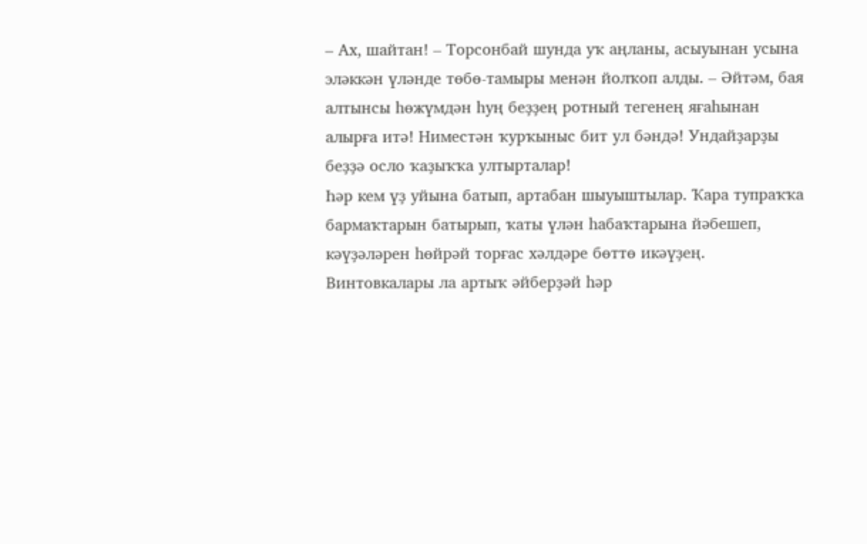– Ах, шайтан! – Торсонбай шунда уҡ аңланы, асыуынан усына эләккән үләнде төбө-тамыры менән йолҡоп алды. – Әйтәм, бая алтынсы һөжүмдән һуң беҙҙең ротный тегенең яғаһынан алырға итә! Ниместән ҡурҡыныс бит ул бәндә! Ундайҙарҙы беҙҙә осло ҡаҙыҡҡа ултырталар!
Һәр кем үҙ уйына батып, артабан шыуыштылар. Ҡара тупраҡҡа бармаҡтарын батырып, ҡаты үлән һабаҡтарына йәбешеп, кәүҙәләрен һөйрәй торғас хәлдәре бөттө икәүҙең. Винтовкалары ла артыҡ әйберҙәй һәр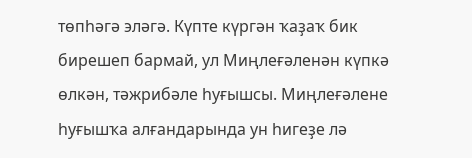төпһәгә эләгә. Күпте күргән ҡаҙаҡ бик бирешеп бармай, ул Миңлеғәленән күпкә өлкән, тәжрибәле һуғышсы. Миңлеғәлене һуғышҡа алғандарында ун һигеҙе лә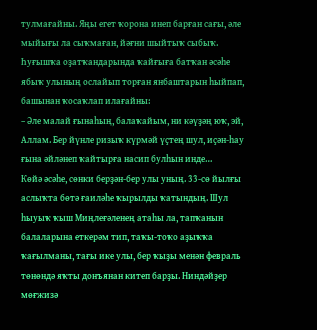тулмағайны. Яңы егет ҡорона инеп барған сағы, әле мыйығы ла сыҡмаған, йәғни шыйтыҡ сыбыҡ. Һуғышҡа оҙатҡандарында ҡайғыға батҡан әсәһе ябыҡ улының ослайып торған янбаштарын һыйпап, башынан ҡосаҡлап илағайны:
– Әле малай ғынаһың, балаҡайым, ни кәүҙәң юҡ, эй, Аллам. Бер йүнле ризыҡ күрмәй үҫтең шул, иҫән-һау ғына әйләнеп ҡайтырға насип булһын инде…
Көйә әсәһе, сөнки берҙән-бер улы уның. 33-сө йылғы аслыҡта бөтә ғаиләһе ҡырылды ҡатындың. Шул һыуыҡ ҡыш Миңлеғәленең атаһы ла, тапҡанын балаларына еткерәм тип, таҡы-тоҡо аҙыҡҡа ҡағылманы, тағы ике улы, бер ҡыҙы менән февраль төнөндә яҡты донъянан китеп барҙы. Ниндәйҙер мөғжизә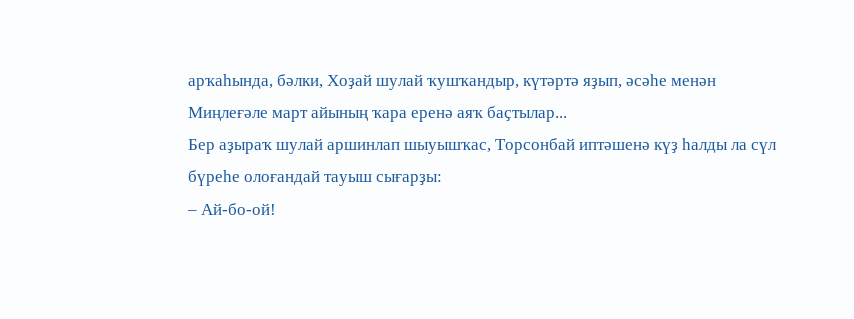арҡаһында, бәлки, Хоҙай шулай ҡушҡандыр, күтәртә яҙып, әсәһе менән Миңлеғәле март айының ҡара еренә аяҡ баҫтылар...
Бер аҙыраҡ шулай аршинлап шыуышҡас, Торсонбай иптәшенә күҙ һалды ла сүл бүреһе олоғандай тауыш сығарҙы:
– Ай-бо-ой!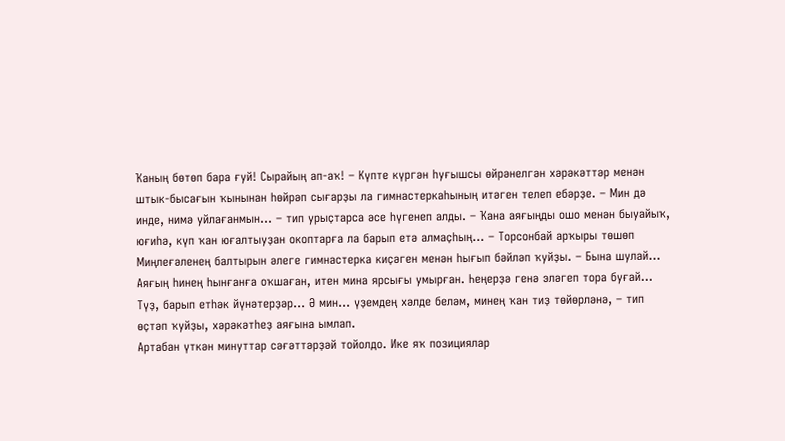Ҡаның бөтөп бара ғуй! Сырайың ап-аҡ! – Күпте күргән һуғышсы өйрәнелгән хәрәкәттәр менән штык-бысағын ҡынынан һөйрәп сығарҙы ла гимнастеркаһының итәген телеп ебәрҙе. – Мин дә инде, нимә уйлағанмын… – тип урыҫтарса әсе һүгенеп алды. – Ҡана аяғыңды ошо менән быуайыҡ, юғиһә, күп ҡан юғалтыуҙан окоптарға ла барып етә алмаҫһың… – Торсонбай арҡыры төшөп Миңлеғәленең балтырын әлеге гимнастерка киҫәген менән һығып бәйләп ҡуйҙы. – Бына шулай… Аяғың һинең һынғанға оҡшаған, итен мина ярсығы умырған. Һеңерҙә генә эләгеп тора буғай… Түҙ, барып етһәк йүнәтерҙәр… Ә мин… үҙемдең хәлде беләм, минең ҡан тиҙ төйөрләнә, – тип өҫтәп ҡуйҙы, хәрәкәтһеҙ аяғына ымлап.
Артабан үткән минуттар сәғәттәрҙәй тойолдо. Ике яҡ позициялар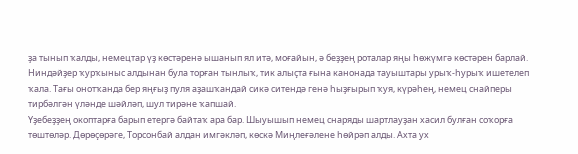ҙа тынып ҡалды, немецтар үҙ көстәренә ышанып ял итә, моғайын, ә беҙҙең роталар яңы һөжүмгә көстәрен барлай. Ниндәйҙер ҡурҡыныс алдынан була торған тынлыҡ, тик алыҫта ғына канонада тауыштары урыҡ-һурыҡ ишетелеп ҡала. Тағы онотҡанда бер яңғыҙ пуля аҙашҡандай сикә ситендә генә һыҙғырып ҡуя, күрәһең, немец снайперы тирбәлгән үләнде шәйләп, шул тирәне ҡапшай.
Үҙебеҙҙең окоптарға барып етергә байтаҡ ара бар. Шыуышып немец снаряды шартлауҙан хасил булған соҡорға төштөләр. Дөрөҫөрәге, Торсонбай алдан имгәкләп, көскә Миңлеғәлене һөйрәп алды. Ахта ух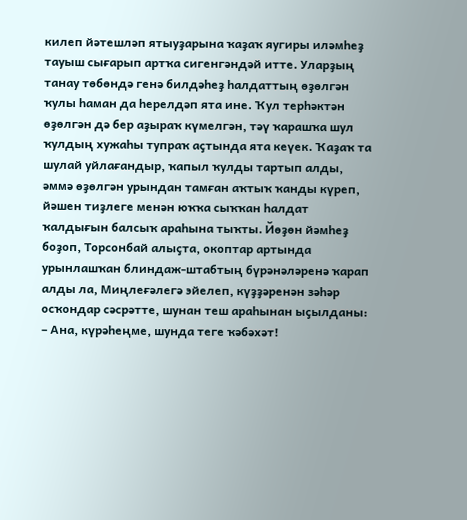килеп йәтешләп ятыуҙарына ҡаҙаҡ яугиры иләмһеҙ тауыш сығарып артҡа сигенгәндәй итте. Уларҙың танау төбөндә генә билдәһеҙ һалдаттың өҙөлгән ҡулы һаман да һерелдәп ята ине. Ҡул терһәктән өҙөлгән дә бер аҙыраҡ күмелгән, тәү ҡарашҡа шул ҡулдың хужаһы тупраҡ аҫтында ята кеүек. Ҡаҙаҡ та шулай уйлағандыр, ҡапыл ҡулды тартып алды, әммә өҙөлгән урындан тамған аҡтыҡ ҡанды күреп, йәшен тиҙлеге менән юҡҡа сыҡҡан һалдат ҡалдығын балсыҡ араһына тыҡты. Йөҙөн йәмһеҙ боҙоп, Торсонбай алыҫта, окоптар артында урынлашҡан блиндаж-штабтың бүрәнәләренә ҡарап алды ла, Миңлеғәлегә эйелеп, күҙҙәренән зәһәр осҡондар сәсрәтте, шунан теш араһынан ыҫылданы:
– Ана, күрәһеңме, шунда теге ҡәбәхәт!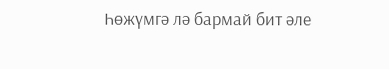Һөжүмгә лә бармай бит әле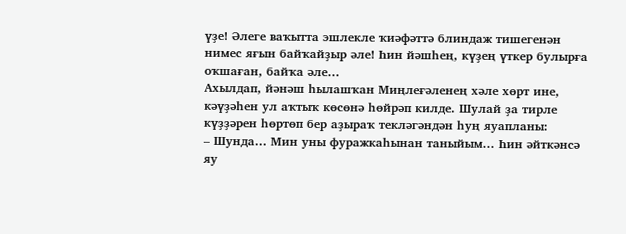үҙе! Әлеге ваҡытта эшлекле ҡиәфәттә блиндаж тишегенән нимес яғын байҡайҙыр әле! Һин йәшһең, күҙең үткер булырға оҡшаған, байҡа әле…
Ахылдап, йәнәш һылашҡан Миңлеғәленең хәле хөрт ине, кәүҙәһен ул аҡтыҡ көсөнә һөйрәп килде. Шулай ҙа тирле күҙҙәрен һөртөп бер аҙыраҡ текләгәндән һуң яуапланы:
– Шунда… Мин уны фуражкаһынан таныйым... Һин әйткәнсә яу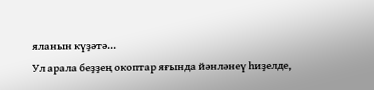яланын күҙәтә…
Ул арала беҙҙең окоптар яғында йәнләнеү һиҙелде,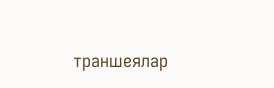траншеялар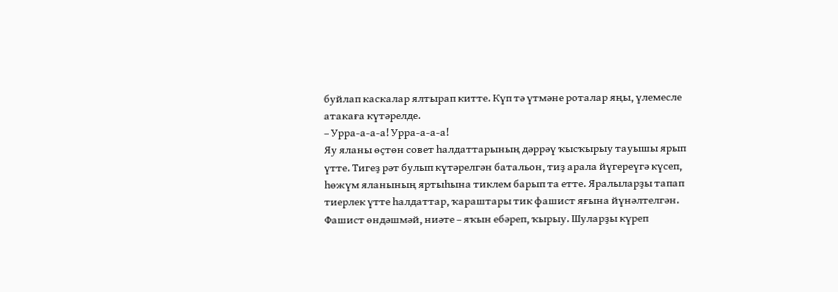буйлап каскалар ялтырап китте. Күп тә үтмәне роталар яңы, үлемесле атакаға күтәрелде.
– Урра-а-а-а! Урра-а-а-а!
Яу яланы өҫтөн совет һалдаттарының дәррәү ҡысҡырыу тауышы ярып үтте. Тигеҙ рәт булып күтәрелгән батальон, тиҙ арала йүгереүгә күсеп, һөжүм яланының яртыһына тиклем барып та етте. Яралыларҙы тапап тиерлек үтте һалдаттар, ҡараштары тик фашист яғына йүнәлтелгән. Фашист өндәшмәй, ниәте – яҡын ебәреп, ҡырыу. Шуларҙы күреп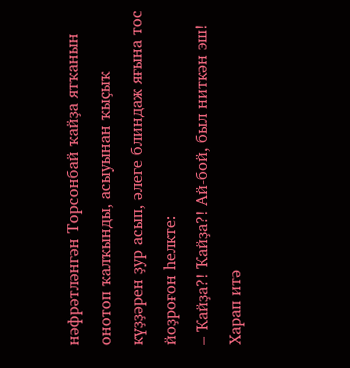нәфрәтләнгән Торсонбай ҡайҙа ятҡанын онотоп ҡалҡынды, асыуынан ҡыҫыҡ күҙҙәрен ҙур асып, әлеге блиндаж яғына тос йоҙроғон һелкте:
– Ҡайҙа?! Ҡайҙа?! Ай-бой, был ниткән эш! Харап итә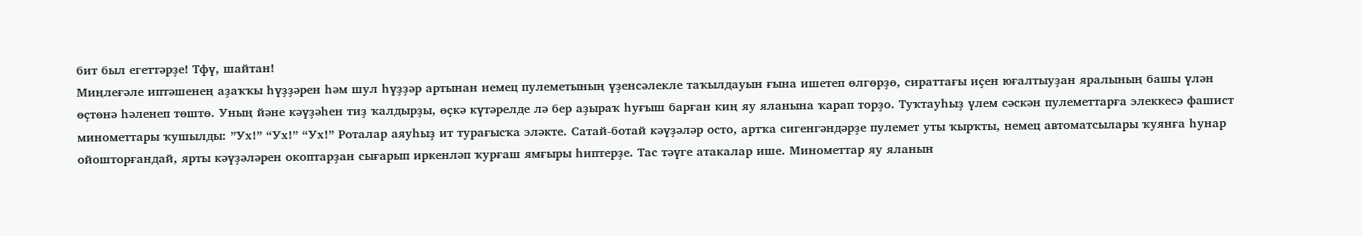бит был егеттәрҙе! Тфү, шайтан!
Миңлеғәле иптәшенең аҙаҡҡы һүҙҙәрен һәм шул һүҙҙәр артынан немец пулеметының үҙенсәлекле таҡылдауын ғына ишетеп өлгөрҙө, сираттағы иҫен юғалтыуҙан яралының башы үлән өҫтөнә һәленеп төштө. Уның йәне кәүҙәһен тиҙ ҡалдырҙы, өҫкә күтәрелде лә бер аҙыраҡ һуғыш барған киң яу яланына ҡарап торҙо. Туҡтауһыҙ үлем сәскән пулеметтарға элеккесә фашист минометтары ҡушылды: ”Ух!” “Ух!” “Ух!” Роталар аяуһыҙ ит турағысҡа эләкте. Сатай-ботай кәүҙәләр осто, артҡа сигенгәндәрҙе пулемет уты ҡырҡты, немец автоматсылары ҡуянға һунар ойошторғандай, ярты кәүҙәләрен окоптарҙан сығарып иркенләп ҡурғаш ямғыры һиптерҙе. Тас тәүге атакалар ише. Минометтар яу яланын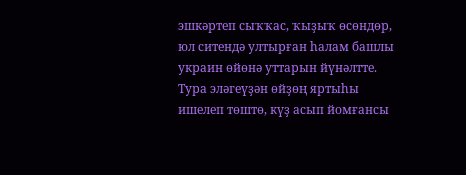эшкәртеп сыҡҡас, ҡыҙыҡ өсөндөр, юл ситендә ултырған һалам башлы украин өйөнә уттарын йүнәлтте. Тура эләгеүҙән өйҙөң яртыһы ишелеп төштө, күҙ асып йомғансы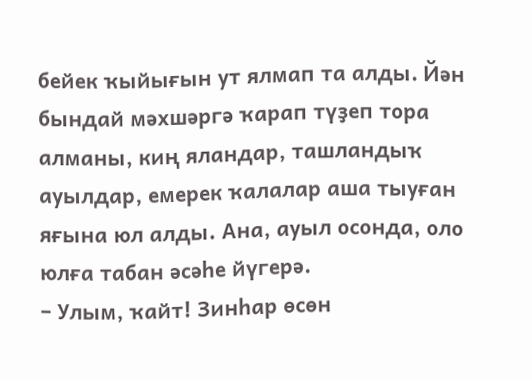бейек ҡыйығын ут ялмап та алды. Йән бындай мәхшәргә ҡарап түҙеп тора алманы, киң яландар, ташландыҡ ауылдар, емерек ҡалалар аша тыуған яғына юл алды. Ана, ауыл осонда, оло юлға табан әсәһе йүгерә.
– Улым, ҡайт! Зинһар өсөн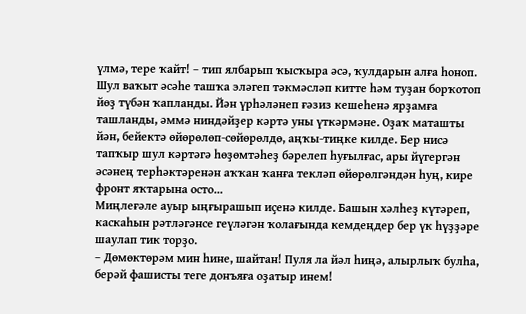үлмә, тере ҡайт! – тип ялбарып ҡысҡыра әсә, ҡулдарын алға һоноп.
Шул ваҡыт әсәһе ташҡа эләгеп тәкмәсләп китте һәм туҙан борҡотоп йөҙ түбән ҡапланды. Йән үрһәләнеп ғәзиз кешеһенә ярҙамға ташланды, әммә ниндәйҙер кәртә уны үткәрмәне. Оҙаҡ маташты йән, бейектә өйөрөлөп-сөйөрөлдө, аңҡы-тиңке килде. Бер нисә тапҡыр шул кәртәгә һөҙөмтәһеҙ бәрелеп һуғылғас, ары йүгергән әсәнең терһәктәренән аҡҡан ҡанға текләп өйөрөлгәндән һуң, кире фронт яҡтарына осто...
Миңлеғәле ауыр ыңғырашып иҫенә килде. Башын хәлһеҙ күтәреп, каскаһын рәтләгәнсе геүләгән ҡолағында кемдеңдер бер үк һүҙҙәре шаулап тик торҙо.
– Дөмөктөрәм мин һине, шайтан! Пуля ла йәл һиңә, алырлыҡ булһа, берәй фашисты теге донъяға оҙатыр инем!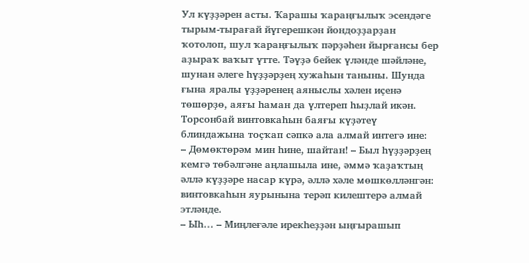Ул күҙҙәрен асты. Ҡарашы ҡараңғылыҡ эсендәге тырым-тырағай йүгерешкән йондоҙҙарҙан ҡотолоп, шул ҡараңғылыҡ пәрҙәһен йырғансы бер аҙыраҡ ваҡыт үтте. Тәүҙә бейек үләнде шәйләне, шунан әлеге һүҙҙәрҙең хужаһын таныны. Шунда ғына яралы үҙҙәренең аяныслы хәлен иҫенә төшөрҙө, аяғы һаман да үлтереп һыҙлай икән. Торсонбай винтовкаһын баяғы күҙәтеү блиндажына тоҫҡап сәпкә ала алмай интегә ине:
– Дөмөктөрәм мин һине, шайтан! – Был һүҙҙәрҙең кемгә төбәлгәне аңлашыла ине, әммә ҡаҙаҡтың әллә күҙҙәре насар күрә, әллә хәле мөшкөлләнгән: винтовкаһын яурынына терәп килештерә алмай этләнде.
– Ыһ… – Миңлеғәле ирекһеҙҙән ыңғырашып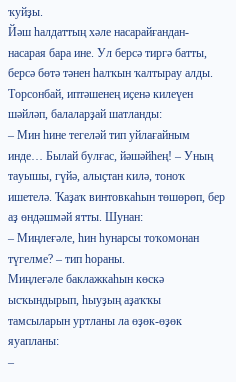ҡуйҙы.
Йәш һалдаттың хәле насарайғандан-насарая бара ине. Ул берсә тиргә батты, берсә бөтә тәнен һалҡын ҡалтырау алды. Торсонбай, иптәшенең иҫенә килеүен шәйләп, балаларҙай шатланды:
– Мин һине тегеләй тип уйлағайным инде… Былай булғас, йәшәйһең! – Уның тауышы, гүйә, алыҫтан килә, тоноҡ ишетелә. Ҡаҙаҡ винтовкаһын төшөрөп, бер аҙ өндәшмәй ятты. Шунан:
– Миңлеғәле, һин һунарсы тоҡомонан түгелме? – тип һораны.
Миңлеғәле баклажкаһын көскә ысҡындырып, һыуҙың аҙаҡҡы тамсыларын уртланы ла өҙөк-өҙөк яуапланы:
–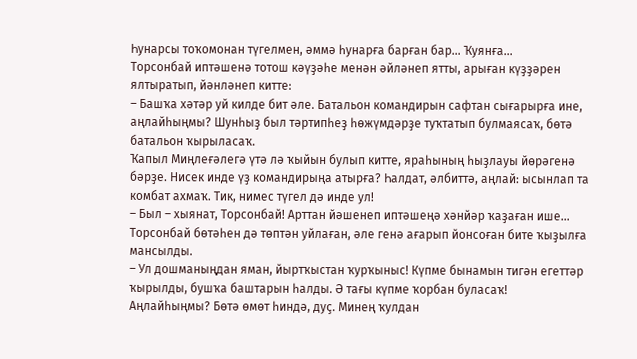Һунарсы тоҡомонан түгелмен, әммә һунарға барған бар… Ҡуянға…
Торсонбай иптәшенә тотош кәүҙәһе менән әйләнеп ятты, арыған күҙҙәрен ялтыратып, йәнләнеп китте:
– Башҡа хәтәр уй килде бит әле. Батальон командирын сафтан сығарырға ине, аңлайһыңмы? Шунһыҙ был тәртипһеҙ һөжүмдәрҙе туҡтатып булмаясаҡ, бөтә батальон ҡырыласаҡ.
Ҡапыл Миңлеғәлегә үтә лә ҡыйын булып китте, яраһының һыҙлауы йөрәгенә бәрҙе. Нисек инде үҙ командирыңа атырға? Һалдат, әлбиттә, аңлай: ысынлап та комбат ахмаҡ. Тик, нимес түгел дә инде ул!
– Был – хыянат, Торсонбай! Арттан йәшенеп иптәшеңә хәнйәр ҡаҙаған ише…
Торсонбай бөтәһен дә төптән уйлаған, әле генә ағарып йонсоған бите ҡыҙылға мансылды.
– Ул дошманыңдан яман, йыртҡыстан ҡурҡыныс! Күпме бынамын тигән егеттәр ҡырылды, бушҡа баштарын һалды. Ә тағы күпме ҡорбан буласаҡ! Аңлайһыңмы? Бөтә өмөт һиндә, дуҫ. Минең ҡулдан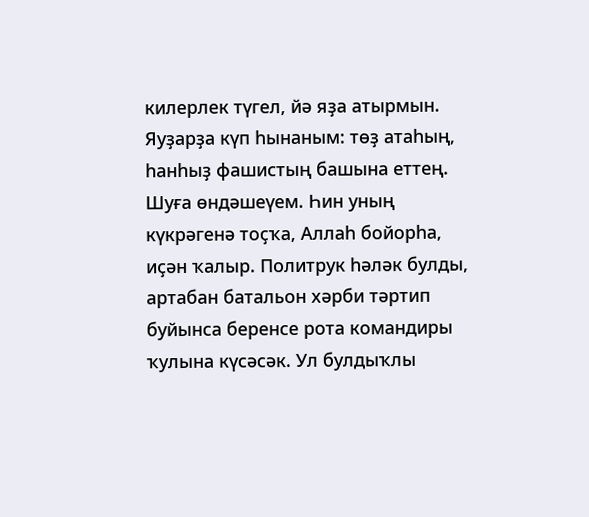килерлек түгел, йә яҙа атырмын. Яуҙарҙа күп һынаным: төҙ атаһың, һанһыҙ фашистың башына еттең. Шуға өндәшеүем. Һин уның күкрәгенә тоҫҡа, Аллаһ бойорһа, иҫән ҡалыр. Политрук һәләк булды, артабан батальон хәрби тәртип буйынса беренсе рота командиры ҡулына күсәсәк. Ул булдыҡлы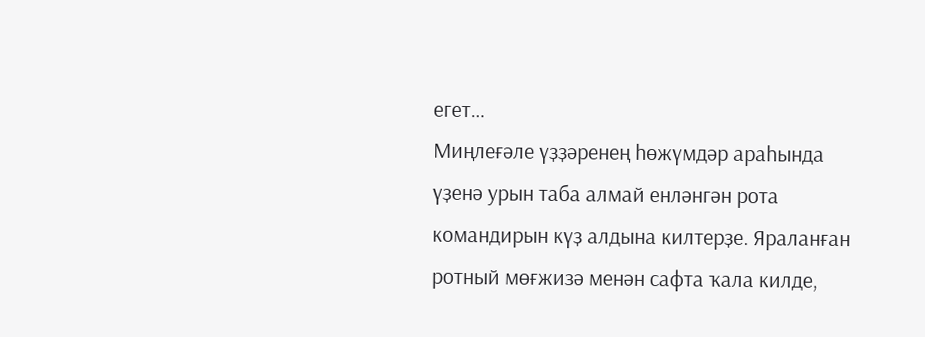егет…
Миңлеғәле үҙҙәренең һөжүмдәр араһында үҙенә урын таба алмай енләнгән рота командирын күҙ алдына килтерҙе. Яраланған ротный мөғжизә менән сафта ҡала килде,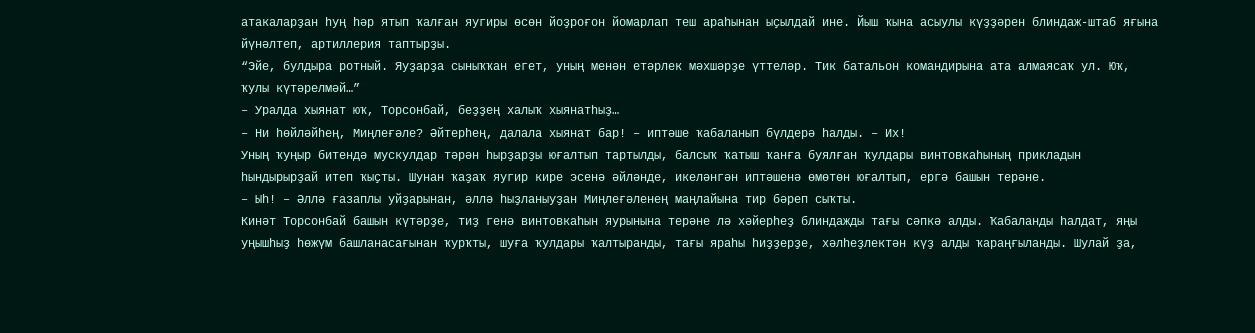атакаларҙан һуң һәр ятып ҡалған яугиры өсөн йоҙроғон йомарлап теш араһынан ыҫылдай ине. Йыш ҡына асыулы күҙҙәрен блиндаж-штаб яғына йүнәлтеп, артиллерия таптырҙы.
“Эйе, булдыра ротный. Яуҙарҙа сыныҡҡан егет, уның менән етәрлек мәхшәрҙе үттеләр. Тик батальон командирына ата алмаясаҡ ул. Юҡ, ҡулы күтәрелмәй…”
– Уралда хыянат юҡ, Торсонбай, беҙҙең халыҡ хыянатһыҙ…
– Ни һөйләйһең, Миңлеғәле? Әйтерһең, далала хыянат бар! – иптәше ҡабаланып бүлдерә һалды. – Их!
Уның ҡуңыр битендә мускулдар тәрән һырҙарҙы юғалтып тартылды, балсыҡ ҡатыш ҡанға буялған ҡулдары винтовкаһының прикладын һындырырҙай итеп ҡыҫты. Шунан ҡаҙаҡ яугир кире эсенә әйләнде, икеләнгән иптәшенә өмөтөн юғалтып, ергә башын терәне.
– Ыһ! – Әллә ғазаплы уйҙарынан, әллә һыҙланыуҙан Миңлеғәленең маңлайына тир бәреп сыҡты.
Кинәт Торсонбай башын күтәрҙе, тиҙ генә винтовкаһын яурынына терәне лә хәйерһеҙ блиндажды тағы сәпкә алды. Ҡабаланды һалдат, яңы уңышһыҙ һөжүм башланасағынан ҡурҡты, шуға ҡулдары ҡалтыранды, тағы яраһы һиҙҙерҙе, хәлһеҙлектән күҙ алды ҡараңғыланды. Шулай ҙа,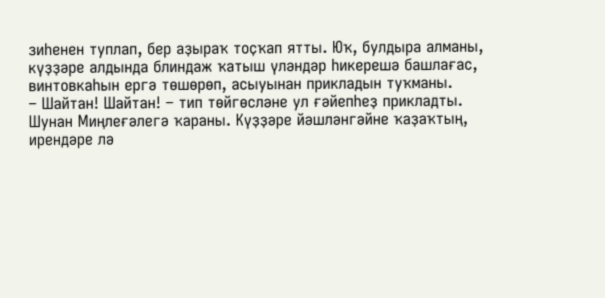зиһенен туплап, бер аҙыраҡ тоҫҡап ятты. Юҡ, булдыра алманы, күҙҙәре алдында блиндаж ҡатыш үләндәр һикерешә башлағас, винтовкаһын ергә төшөрөп, асыуынан прикладын туҡманы.
– Шайтан! Шайтан! – тип төйгөсләне ул ғәйепһеҙ прикладты. Шунан Миңлеғәлегә ҡараны. Күҙҙәре йәшләнгәйне ҡаҙаҡтың, ирендәре лә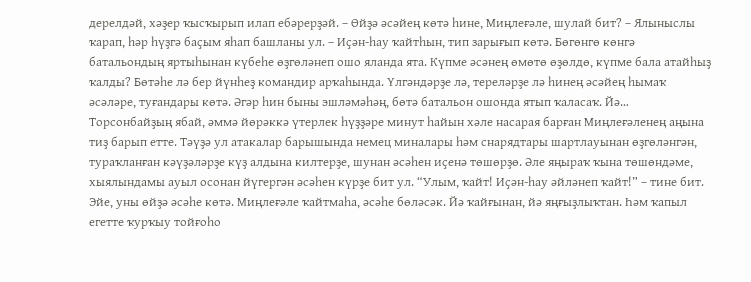дерелдәй, хәҙер ҡысҡырып илап ебәрерҙәй. – Өйҙә әсәйең көтә һине, Миңлеғәле, шулай бит? – Ялыныслы ҡарап, һәр һүҙгә баҫым яһап башланы ул. – Иҫән-һау ҡайтһын, тип зарығып көтә. Бөгөнгө көнгә батальондың яртыһынан күбеһе өҙгөләнеп ошо яланда ята. Күпме әсәнең өмөтө өҙөлдө, күпме бала атайһыҙ ҡалды? Бөтәһе лә бер йүнһеҙ командир арҡаһында. Үлгәндәрҙе лә, тереләрҙе лә һинең әсәйең һымаҡ әсәләре, туғандары көтә. Әгәр һин быны эшләмәһәң, бөтә батальон ошонда ятып ҡаласаҡ. Йә…
Торсонбайҙың ябай, әммә йөрәккә үтерлек һүҙҙәре минут һайын хәле насарая барған Миңлеғәленең аңына тиҙ барып етте. Тәүҙә ул атакалар барышында немец миналары һәм снарядтары шартлауынан өҙгөләнгән, тураҡланған кәүҙәләрҙе күҙ алдына килтерҙе, шунан әсәһен иҫенә төшөрҙө. Әле яңыраҡ ҡына төшөндәме, хыялындамы ауыл осонан йүгергән әсәһен күрҙе бит ул. “Улым, ҡайт! Иҫән-һау әйләнеп ҡайт!” – тине бит. Эйе, уны өйҙә әсәһе көтә. Миңлеғәле ҡайтмаһа, әсәһе бөләсәк. Йә ҡайғынан, йә яңғыҙлыҡтан. Һәм ҡапыл егетте ҡурҡыу тойғоһо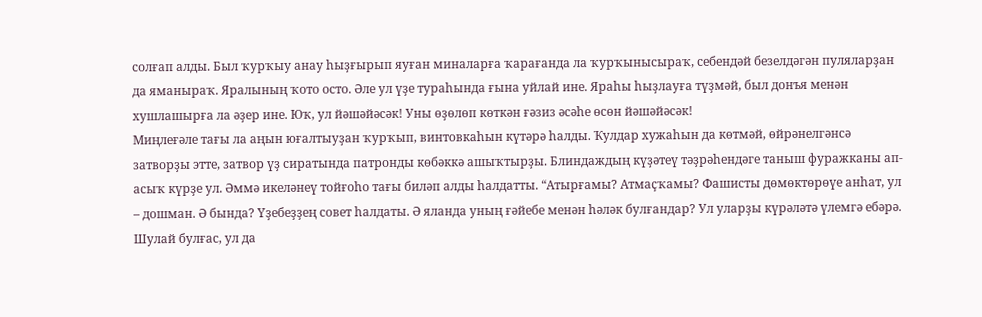солғап алды. Был ҡурҡыу анау һыҙғырып яуған миналарға ҡарағанда ла ҡурҡынысыраҡ, себендәй безелдәгән пуляларҙан да яманыраҡ. Яралының ҡото осто. Әле ул үҙе тураһында ғына уйлай ине. Яраһы һыҙлауға түҙмәй, был донъя менән хушлашырға ла әҙер ине. Юҡ, ул йәшәйәсәк! Уны өҙөлөп көткән ғәзиз әсәһе өсөн йәшәйәсәк!
Миңлеғәле тағы ла аңын юғалтыуҙан ҡурҡып, винтовкаһын күтәрә һалды. Ҡулдар хужаһын да көтмәй, өйрәнелгәнсә затворҙы этте, затвор үҙ сиратында патронды көбәккә ашыҡтырҙы. Блиндаждың күҙәтеү тәҙрәһендәге таныш фуражканы ап-асыҡ күрҙе ул. Әммә икеләнеү тойғоһо тағы биләп алды һалдатты. “Атырғамы? Атмаҫҡамы? Фашисты дөмөктөрөүе анһат, ул – дошман. Ә бында? Үҙебеҙҙең совет һалдаты. Ә яланда уның ғәйебе менән һәләк булғандар? Ул уларҙы күрәләтә үлемгә ебәрә. Шулай булғас, ул да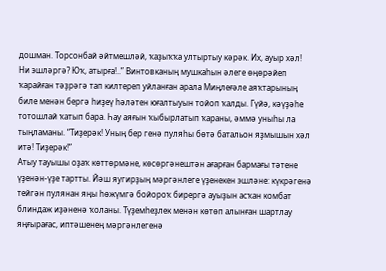дошман. Торсонбай әйтмешләй, ҡаҙыҡҡа ултыртыу кәрәк. Их, ауыр хәл! Ни эшләргә? Юҡ, атырға!..” Винтовканың мушкаһын әлеге өңөрәйеп ҡарайған тәҙрәгә тап килтереп уйланған арала Миңлеғәле аяҡтарының биле менән бергә һиҙеү һәләтен юғалтыуын тойоп ҡалды. Гүйә, кәүҙәһе тотошлай ҡатып бара. Һау аяғын ҡыбырлатып ҡараны, әммә уныһы ла тыңламаны. “Тиҙерәк! Уның бер генә пуляһы бөтә батальон яҙмышын хәл итә! Тиҙерәк!”
Атыу тауышы оҙаҡ көттөрмәне, көсөргәнештән ағарған бармағы тәтене үҙенән-үҙе тартты. Йәш яугирҙың мәргәнлеге үҙенекен эшләне: күкрәгенә тейгән пулянан яңы һөжүмгә бойороҡ бирергә ауыҙын асҡан комбат блиндаж иҙәненә ҡоланы. Түҙемһеҙлек менән көтөп алынған шартлау яңғырағас, иптәшенең мәргәнлегенә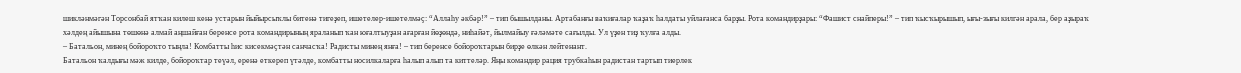шикләнмәгән Торсонбай ятҡан килеш кенә устарын йыйырсыҡлы битенә тигеҙеп, ишетелер-ишетелмәҫ: “Аллаһу әкбәр!” – тип бышылданы. Артабанғы ваҡиғалар ҡаҙаҡ һалдаты уйлағанса барҙы. Рота командирҙары: “Фашист снайперы!” – тип ҡысҡырышып, ығы-зығы килгән арала, бер аҙыраҡ хәлдең айышына төшөнә алмай аңшайған беренсе рота командирының яраланып ҡан юғалтыуҙан ағарған йөҙөндә, ниһайәт, йылмайыу ғәләмәте сағылды. Ул үҙен тиҙ ҡулға алды.
– Батальон, минең бойороҡто тыңла! Комбатты һис кисекмәҫтән санчасҡа! Радисты минең янға! – тип беренсе бойороҡтарын бирҙе өлкән лейтенант.
Батальон ҡалдығы мәж килде, бойороҡтар теүәл, еренә еткереп үтәлде, комбатты носилкаларға һалып алып та киттеләр. Яңы командир рация трубкаһын радистан тартып тиерлек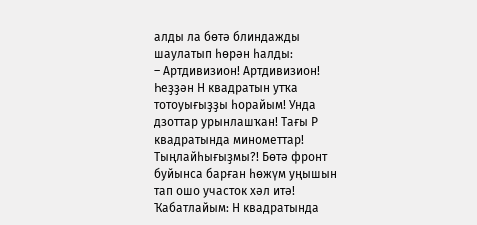алды ла бөтә блиндажды шаулатып һөрән һалды:
– Артдивизион! Артдивизион! Һеҙҙән Н квадратын утҡа тотоуығыҙҙы һорайым! Унда дзоттар урынлашҡан! Тағы Р квадратында минометтар! Тыңлайһығыҙмы?! Бөтә фронт буйынса барған һөжүм уңышын тап ошо участок хәл итә! Ҡабатлайым: Н квадратында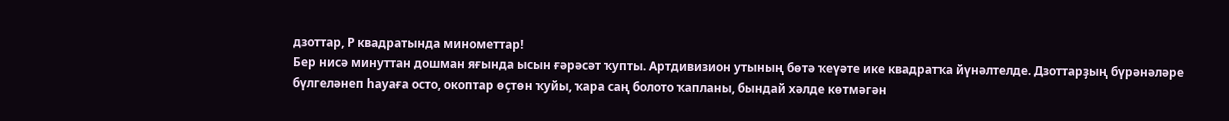дзоттар, Р квадратында минометтар!
Бер нисә минуттан дошман яғында ысын ғәрәсәт ҡупты. Артдивизион утының бөтә ҡеүәте ике квадратҡа йүнәлтелде. Дзоттарҙың бүрәнәләре бүлгеләнеп һауаға осто, окоптар өҫтөн ҡуйы, ҡара саң болото ҡапланы, бындай хәлде көтмәгән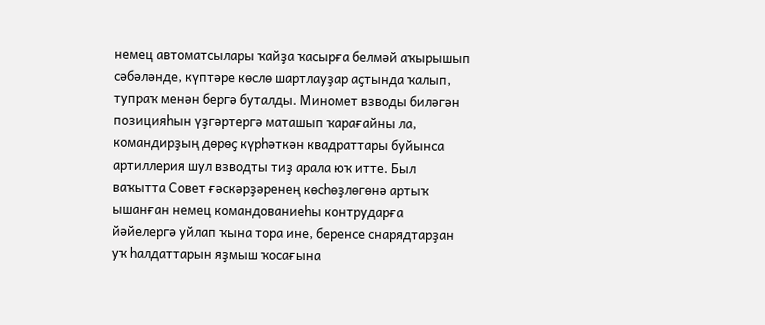немец автоматсылары ҡайҙа ҡасырға белмәй аҡырышып сәбәләнде, күптәре көслө шартлауҙар аҫтында ҡалып, тупраҡ менән бергә буталды. Миномет взводы биләгән позицияһын үҙгәртергә маташып ҡарағайны ла, командирҙың дөрөҫ күрһәткән квадраттары буйынса артиллерия шул взводты тиҙ арала юҡ итте. Был ваҡытта Совет ғәскәрҙәренең көсһөҙлөгөнә артыҡ ышанған немец командованиеһы контрударға йәйелергә уйлап ҡына тора ине, беренсе снарядтарҙан уҡ һалдаттарын яҙмыш ҡосағына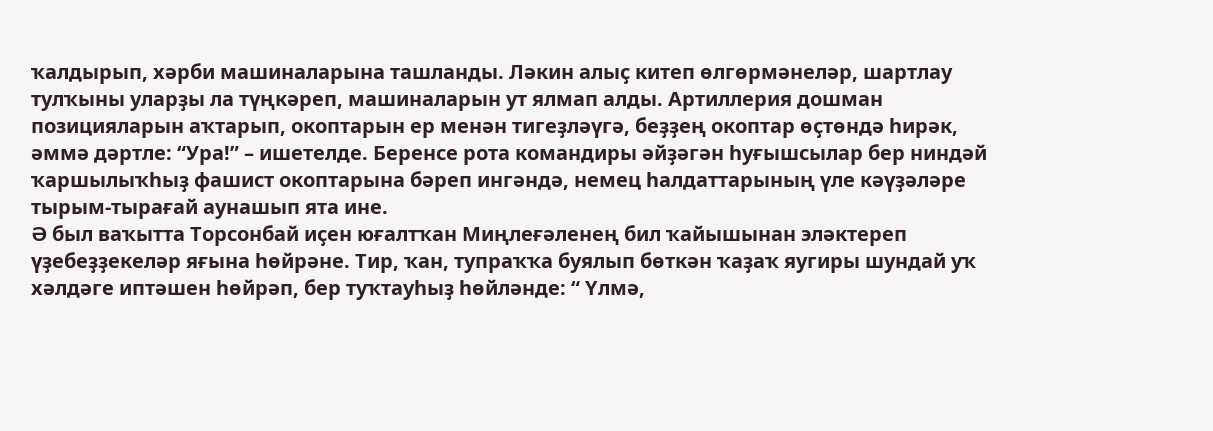ҡалдырып, хәрби машиналарына ташланды. Ләкин алыҫ китеп өлгөрмәнеләр, шартлау тулҡыны уларҙы ла түңкәреп, машиналарын ут ялмап алды. Артиллерия дошман позицияларын аҡтарып, окоптарын ер менән тигеҙләүгә, беҙҙең окоптар өҫтөндә һирәк, әммә дәртле: “Ура!” – ишетелде. Беренсе рота командиры әйҙәгән һуғышсылар бер ниндәй ҡаршылыҡһыҙ фашист окоптарына бәреп ингәндә, немец һалдаттарының үле кәүҙәләре тырым-тырағай аунашып ята ине.
Ә был ваҡытта Торсонбай иҫен юғалтҡан Миңлеғәленең бил ҡайышынан эләктереп үҙебеҙҙекеләр яғына һөйрәне. Тир, ҡан, тупраҡҡа буялып бөткән ҡаҙаҡ яугиры шундай уҡ хәлдәге иптәшен һөйрәп, бер туҡтауһыҙ һөйләнде: “ Үлмә,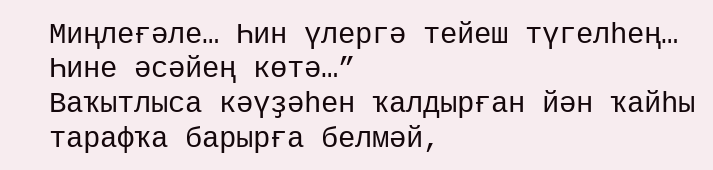Миңлеғәле… Һин үлергә тейеш түгелһең… Һине әсәйең көтә…”
Ваҡытлыса кәүҙәһен ҡалдырған йән ҡайһы тарафҡа барырға белмәй,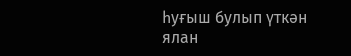һуғыш булып үткән ялан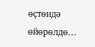өҫтөндә өйөрөлдө...